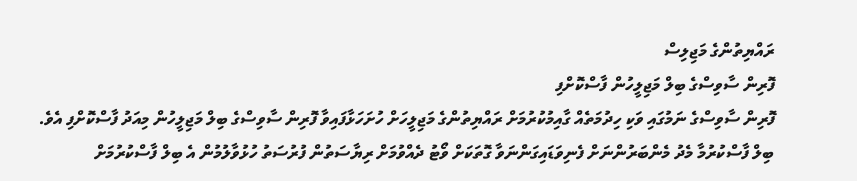ރައްޔިތުންގެ މަޖިލިސް
ފޮރިން ސާވިސްގެ ބިލް މަޖިލީހުން ފާސްކޮށްފި
ފޮރިން ސާވިސްގެ ނަމުގައި ވަކި ހިދުމަތެއް ގާއިމުކުރުމަށް ރައްޔިތުންގެ މަޖިލީހަށް ހުށަހަޅާފައިވާ ފޮރިން ސާވިސްގެ ބިލް މަޖިލީހުން މިއަދު ފާސްކޮށްފި އެވެ.
ބިލް ފާސްކުރުމާ މެދު މެންބަރުންނަށް ފެނިވަޑައިގަންނަވާ ގޮތަކަށް ވޯޓު ދެއްވުމަށް ރިޔާސަތުން ފުރުސަތު ހުޅުވާލުމުން އެ ބިލް ފާސްކުރުމަށް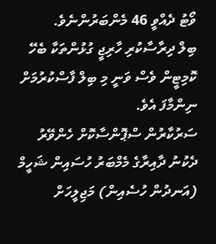ވޯޓު ދެއްވީ 46 މެންބަރުންނެވެ.
ބިލް ދިރާސާކުރި ހާރިޖީ ގުޅުންތަކާ ބެހޭ ކޮމިޓީން ވެސް ވަނީ މި ބިލް ފާސްކުރުމަށް ނިންމާފަ އެވެ.
ސަރުކާރުން ސްޕޮންސާކޮށް ހެންވޭރު ދެކުނު ދާއިރާގެ މެމްބަރު ހުސައިން ޝަހީމް (އަނދުން ހުސެއިން) މަޖިލީހަށް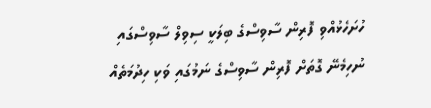ހުށަހެޅުއްވި ފޮރިން ސާވިސްގެ ބިލަކީ ސިވިލް ސާވިސްގައި ނުހިމެނޭ ގޮތަށް ފޮރިން ސާވިސްގެ ނަމުގައި ވަކި ހިދުމަތެއް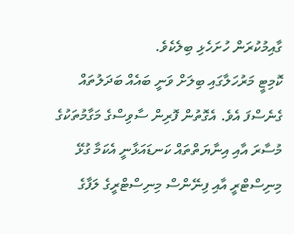ގާއިމުކުރަން ހުށަހެޅި ބިލެކެވެ.
ކޮމިޓީ މަރުހަލާގައި ބިލަށް ވަނީ ބައެއް ބަދަލުތައް ގެނެސްފަ އެވެ. އެގޮތުން ފޮރިން ސާވިސްގެ މަގާމުތަކުގެ މުސާރަ އާއި އިނާޔަތްތައް ކަނޑައަޅާނީ އެކަމާ ގުޅޭ މިނިސްޓްރީ އާއި ފިނޭންސް މިނިސްޓްރީގެ ލަފާގެ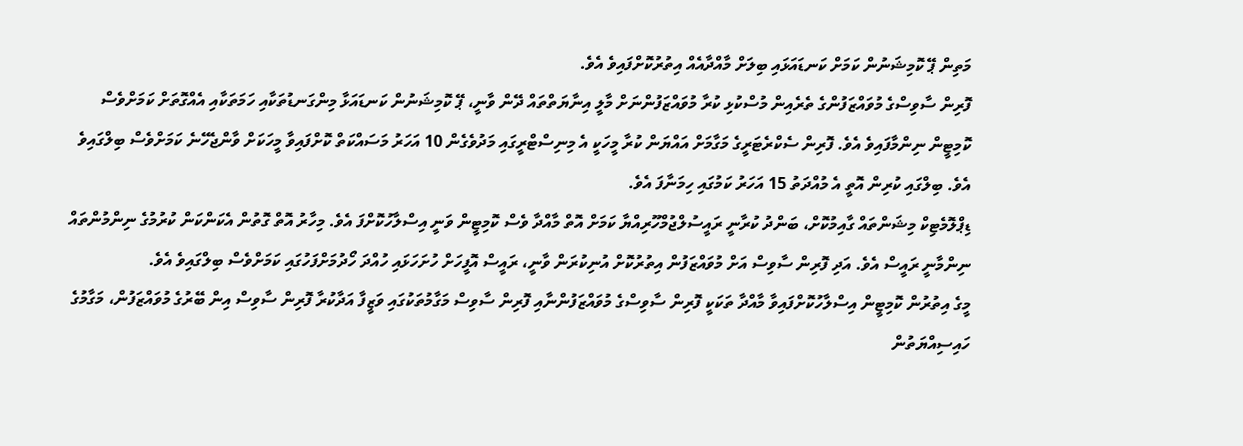މަތިން ޕޭ ކޮމިޝަނުން ކަމަށް ކަނޑައަޅައި ބިލަށް މާއްދާއެއް އިތުރުކޮށްފައިވެ އެވެ.
ފޮރިން ސާވިސްގެ މުވައްޒަފުންގެ ތެރެއިން މުސްކުޅި ކުރާ މުވައްޒަފުންނަށް މާލީ އިނާޔަތްތައް ދޭން ވާނީ، ޕޭ ކޮމިޝަނުން ކަނޑައަޅާ މިންގަނޑުތަކާއި ހަމަތަކާއި އެއްގޮތަށް ކަމަށްވެސް ކޮމިޓީން ނިންމާފައިވެ އެވެ. ފޮރިން ސެކްރެޓަރީގެ މަގާމަށް އައްޔަން ކުރާ މީހަކީ އެ މިނިސްޓްރީގައި މަދުވެގެން 10 އަހަރު މަސައްކަތް ކޮށްފައިވާ މީހަކަށް ވާންޖެހޭނެ ކަމަށްވެސް ބިލްގައިވެ އެވެ. ބިލްގައި ކުރިން އޮތީ އެ މުއްދަތު 15 އަހަރު ކަމުގައި ހިމަނާފަ އެވެ.
ޑިޕްލޮމެޓިކް މިޝަންތައް ގާއިމުކޮށް، ބަންދު ކުރާނީ ރައީސުލްޖުމްހޫރިއްޔާ ކަމަށް އޮތް މާއްދާ ވެސް ކޮމިޓީން ވަނީ އިސްލާހުކޮށްފަ އެވެ. މިހާރު އޮތް ގޮތުން އެކަންކަން ކުރުމުގެ ނިންމުންތައް ނިންމާނީ ރައީސް އެވެ. އަދި ފޮރިން ސާވިސް އަށް މުވައްޒަފުން އިތުރުކޮށް އުނިކުރަން ވާނީ، ރައީސް އޮފީހަށް ހުށަހަޅައި ހުއްދަ ހޯދުމަށްފަހުގައި ކަމަށްވެސް ބިލްގައިވެ އެވެ.
މީގެ އިތުރުން ކޮމިޓީން އިސްލާހުކޮށްފައިވާ މާއްދާ ތަކަކީ ފޮރިން ސާވިސްގެ މުވައްޒަފުންނާއި ފޮރިން ސާވިސް މަގާމުތަކުގައި ވަޒީފާ އަދާކުރާ ފޮރިން ސާވިސް އިން ބޭރުގެ މުވައްޒަފުން، މަގާމުގެ ހައިސިއްޔަތުން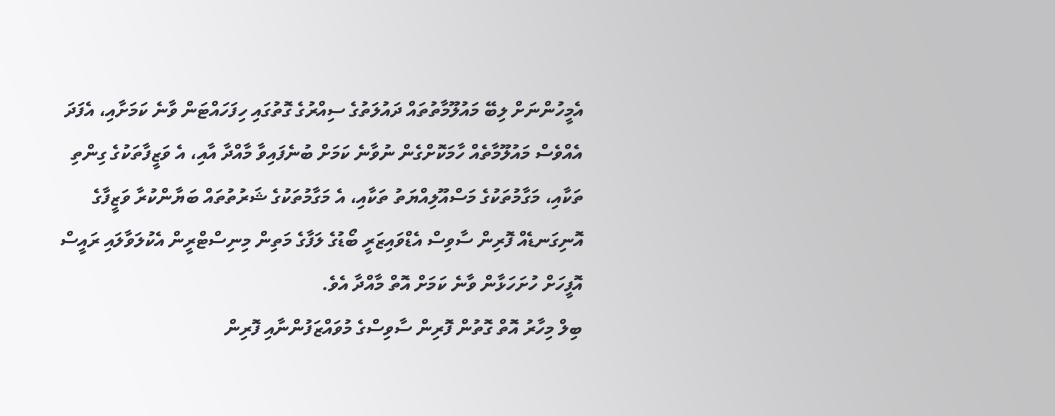އެމީހުންނަށް ލިބޭ މައުލޫމާތުތައް ދައުލަތުގެ ސިއްރުގެ ގޮތުގައި ހިފަހައްޓަން ވާނެ ކަމަށާއި، އެފަދަ އެއްވެސް މައުލޫމާތެއް ހާމަކޮށްގެން ނުވާނެ ކަމަށް ބުނެފައިވާ މާއްދާ އާއި، އެ ވަޒީފާތަކުގެ ގިންތި ތަކާއި، މަގާމުތަކުގެ މަސްއޫލިއްޔަތު ތަކާއި، އެ މަގާމުތަކުގެ ޝަރުތުތައް ބަޔާންކުރާ ވަޒީފާގެ އޮނިގަނޑެއް ފޮރިން ސާވިސް އެޑްވައިޒަރީ ބޯޑުގެ ލަފާގެ މަތިން މިނިސްޓްރީން އެކުލަވާލައި ރައީސް އޮފީހަށް ހުށަހަޅާން ވާނެ ކަމަށް އޮތް މާއްދާ އެވެ.
ބިލް މިހާރު އޮތް ގޮތުން ފޮރިން ސާވިސްގެ މުވައްޒަފުންނާއި ފޮރިން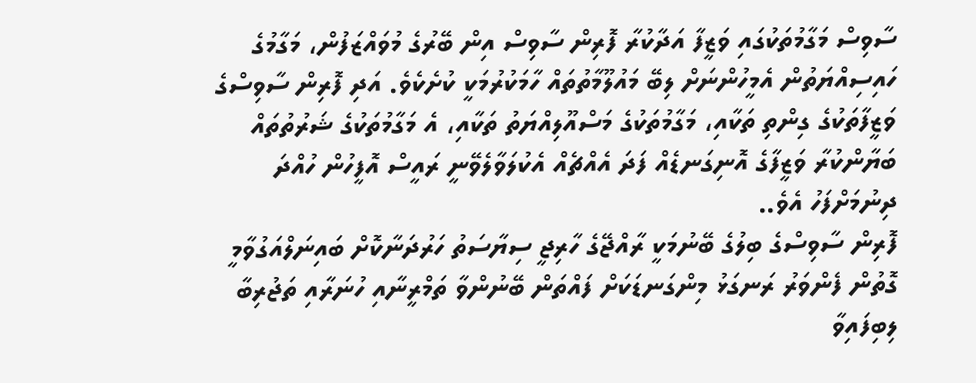ސާވިސް މަގާމުތަކުގައި ވަޒީފާ އަދާކުރާ ފޮރިން ސާވިސް އިން ބޭރުގެ މުވައްޒަފުން، މަގާމުގެ ހައިސިއްޔަތުން އެމީހުންނަށް ލިބޭ މައުލޫމާތުތައް ހާމަކުރުމަކީ ކުށެކެވެ. އަދި ފޮރިން ސާވިސްގެ ވަޒީފާތަކުގެ ގިންތި ތަކާއި، މަގާމުތަކުގެ މަސްއޫލިއްޔަތު ތަކާއި، އެ މަގާމުތަކުގެ ޝަރުތުތައް ބަޔާންކުރާ ވަޒީފާގެ އޮނިގަނޑެއް ފަދަ އެއްޗެއް އެކުލަވާލެވޭނީ ރައީސް އޮފީހުން ހުއްދަ ދިނުމަށްފަހު އެވެ..
ފޮރިން ސާވިސްގެ ބިލުގެ ބޭނުމަކީ ރާއްޖޭގެ ހާރިޖީ ސިޔާސަތު ހަރުދަނާކޮށް ބައިނަލްއަގުވާމީ ގޮތުން ފެންވަރު ރަނގަޅު މިންގަނޑަކަށް ފައްތަން ބޭނުންވާ ތަމްރީނާއި ހުނަރާއި ތަޖުރިބާ ލިބިފައިވާ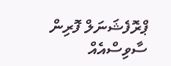ޕްރޮފެޝަނަލް ފޮރިން ސާވިސްއެއް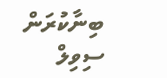ބިނާކުރަން ސިވިލް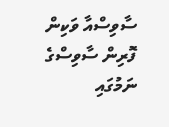ސާވިސްއާ ވަކިން ފޮރިން ސާވިސްގެ ނަމުގައި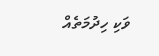ވަކި ހިދުމަތެއް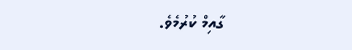ގާއިމް ކުރުމެވެ.